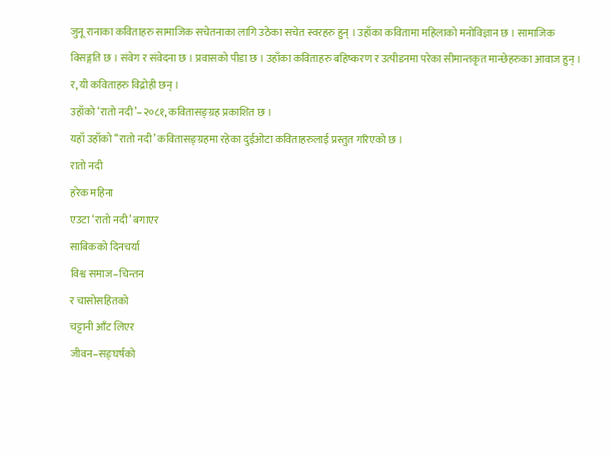जुनू रानाका कविताहरु सामाजिक सचेतनाका लागि उठेका सचेत स्वरहरु हुन् । उहाँका कवितामा महिलाको मनोविज्ञान छ । सामाजिक विसङ्गति छ । संवेग र संवेदना छ । प्रवासको पीडा छ । उहाँका कविताहरु बहिष्करण र उत्पीडनमा परेका सीमान्तकृत मान्छेहरुका आवाज हुन् । र, यी कविताहरु विद्रोही छन् ।
उहाँको ‘रातो नदी’–२०८१, कवितासङ्ग्रह प्रकाशित छ ।
यहाँ उहाँको ‘‘रातो नदी’ कवितासङ्ग्रहमा रहेका दुईओटा कविताहरुलाई प्रस्तुत गरिएको छ ।
रातो नदी
हरेक महिना
एउटा ‘रातो नदी’ बगाएर
साबिकको दिनचर्या
विश्व समाज–चिन्तन
र चासोसहितको
चट्टानी आँट लिएर
जीवन–सङ्घर्षको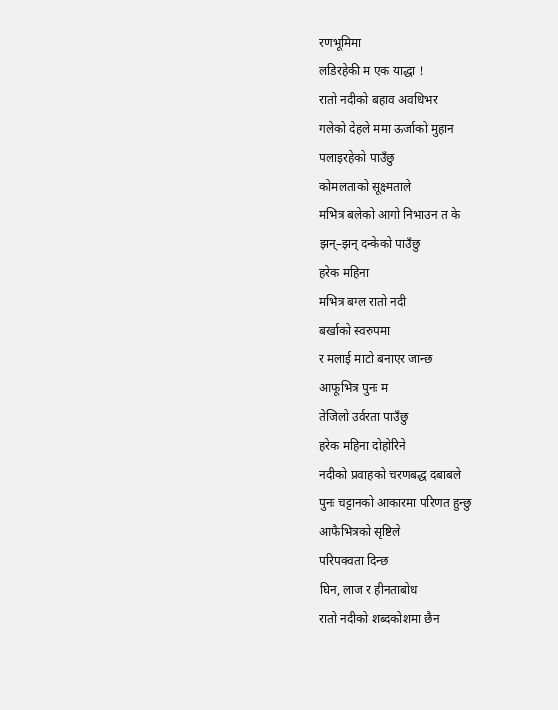रणभूमिमा
लडिरहेकी म एक याद्धा !
रातो नदीको बहाव अवधिभर
गलेको देहले ममा ऊर्जाको मुहान
पलाइरहेको पाउँछु
कोमलताको सूक्ष्मताले
मभित्र बलेको आगो निभाउन त के
झन्–झन् दन्केको पाउँछु
हरेक महिना
मभित्र बग्ल रातो नदी
बर्खाको स्वरुपमा
र मलाई माटो बनाएर जान्छ
आफूभित्र पुनः म
तेजिलो उर्वरता पाउँछु
हरेक महिना दोहोरिने
नदीको प्रवाहको चरणबद्ध दबाबले
पुनः चट्टानको आकारमा परिणत हुन्छु
आफैभित्रको सृष्टिले
परिपक्वता दिन्छ
घिन, लाज र हीनताबोध
रातो नदीको शब्दकोशमा छैन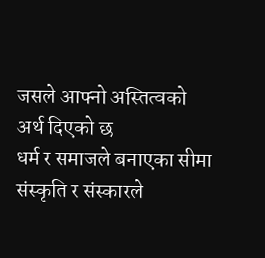जसले आफ्नो अस्तित्वको
अर्थ दिएको छ
धर्म र समाजले बनाएका सीमा
संस्कृति र संस्कारले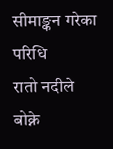सीमाङ्कन गरेका परिधि
रातो नदीले बोक्ने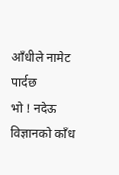आँधीले नामेट पार्दछ
भो ! नदेऊ
विज्ञानको काँध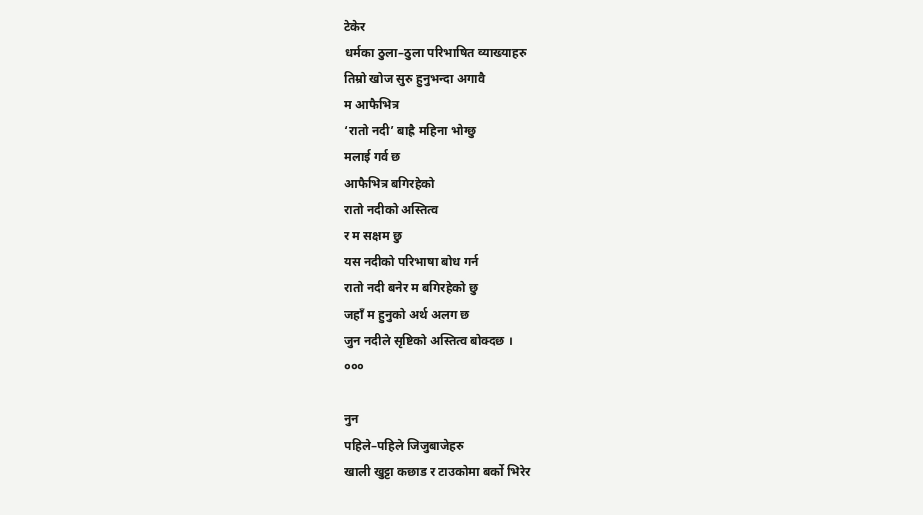टेकेर
धर्मका ठुला–ठुला परिभाषित व्याख्याहरु
तिम्रो खोज सुरु हुनुभन्दा अगावै
म आफैभित्र
‘रातो नदी’ बाह्रै महिना भोग्छु
मलाई गर्व छ
आफैभित्र बगिरहेको
रातो नदीको अस्तित्व
र म सक्षम छु
यस नदीको परिभाषा बोध गर्न
रातो नदी बनेर म बगिरहेको छु
जहाँ म हुनुको अर्थ अलग छ
जुन नदीले सृष्टिको अस्तित्व बोक्दछ ।
०००

नुन
पहिले–पहिले जिजुबाजेहरु
खाली खुट्टा कछाड र टाउकोमा बर्को भिरेर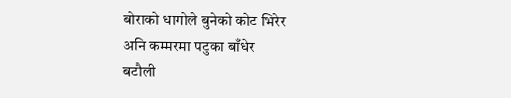बोराको धागोले बुनेको कोट भिरेर
अनि कम्मरमा पटुका बाँधेर
बटौली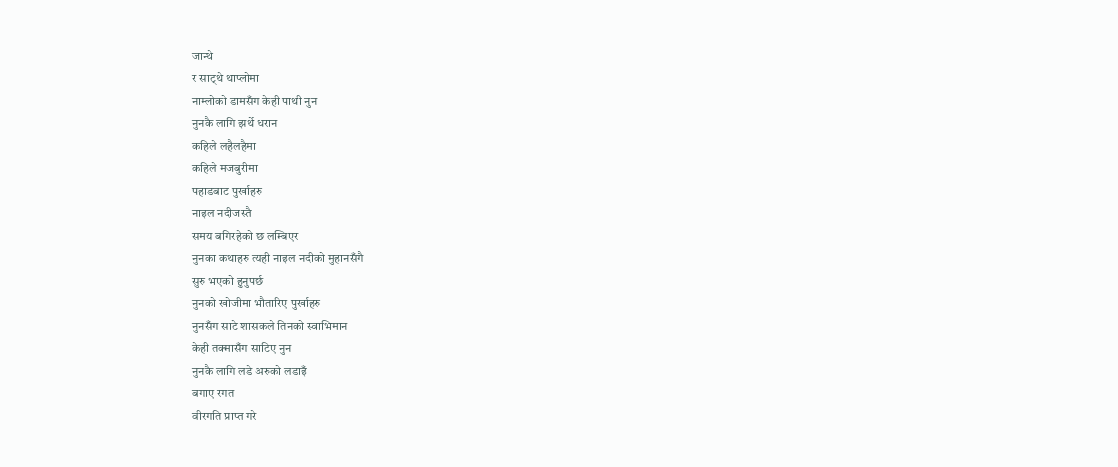जान्थे
र साट्थे थाप्लोमा
नाम्लोको डामसँग केही पाथी नुन
नुनकै लागि झर्थे धरान
कहिले लहैलहैमा
कहिले मजबुरीमा
पहाडबाट पुर्खाहरु
नाइल नदीजस्तै
समय बगिरहेको छ लम्बिएर
नुनका कथाहरु त्यही नाइल नदीको मुहानसँगै
सुरु भएको हुनुपर्छ
नुनको खोजीमा भौतारिए पुर्खाहरु
नुनसँग साटे शासकले तिनको स्वाभिमान
केही तक्मासँग साटिए नुन
नुनकै लागि लडे अरुको लडाइँ
बगाए रगत
वीरगति प्राप्त गरे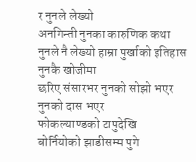र नुनले लेख्यो
अनगिन्ती नुनका कारुणिक कथा
नुनले नै लेख्यो हाम्रा पुर्खाको इतिहास
नुनकै खोजीमा
छरिए संसारभर नुनको सोझो भएर
नुनको दास भएर
फोकल्याण्डको टापुदेखि
बोर्नियोको झाडीसम्म पुगे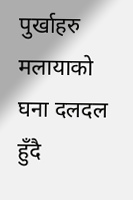पुर्खाहरु
मलायाको घना दलदल हुँदै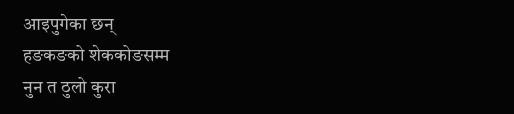आइपुगेका छन्
हङकङको शेककोङसम्म
नुन त ठुलो कुरा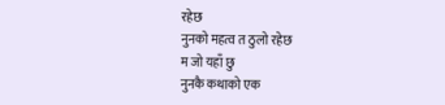रहेछ
नुनको महत्व त ठुलो रहेछ
म जो यहाँ छु
नुनकै कथाको एक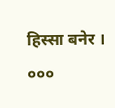हिस्सा बनेर ।
०००